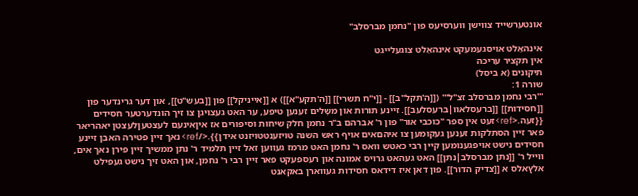אונטערשייד צווישן ווערסיעס פון "נחמן מברסלב"

אינהאַלט אויסגעמעקט אינהאַלט צוגעלייגט
אין תקציר עריכה
תיקונים (א ביסל)
שורה 1:
'''רבי נחמן מברסלב זצ"ל''' ([[ה'תקל"ב]] - [[י"ח תשרי]] [[ה'תקע"א]]) א [[אייניקל]] פון [[בעש"ט]], און דער גרינדער פון [[חסידות]] [[ברעסלאוו|ברעסלעב]]. זיינע תורות און משָלים זענען טיפע, ער האט געצויגן צו זיך הונדערטער חסידים {{זעה.<ref>זעט אין ספר "כוכבי אור" פון ר' אברהם ב"ר נחמן חלק שיחות וסיפורים אז איןאינעם לעצטעןלעצטן יאהריאר פאר זיין הסתלקות זענען געקומען צו איהםאים אויף ראש השנה טויזענטטויזנט אידן}}.</ref> נאך זיין פטירה האבן זיינע חסידים נישט אויפגענומען קיין רבי כאטש וואס ר' נחמן האט מרמז געווען זאל זיין תלמיד ר' נתן ממשיך זיין פירן נאך אים, ווייל ר' [[נתן מברסלב|נתן]] האט געהאט גרויס אמונה און רעספעקט פאר זיין רבי ר' נחמן, און האט זיך נישט געפילט אלץאלס א [[צדיק הדור]]. פון דאן איז דידאס חסידות געווארן באקאנט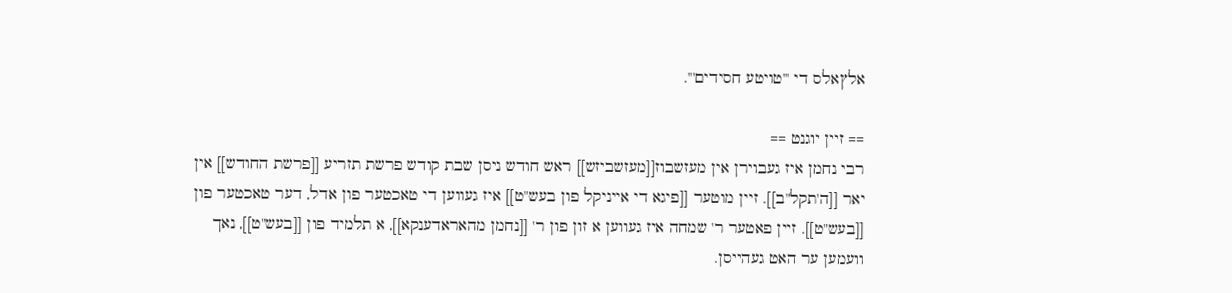אלץאלס די '''טויטע חסידים'''.

== זיין יוגנט ==
רבי נחמן איז געבוירן אין מעזשבוז[[מעזשביזש]] ראש חודש ניסן שבת קודש פרשת תזריע [[פרשת החודש]] אין יאר [[ה'תקל"ב]]. זיין מוטער [[פיגא די אייניקל פון בעש"ט]] איז געווען די טאכטער פון אדל, דער טאכטער פון [[בעש"ט]]. זיין פאטער ר' שמחה איז געווען א זון פון ר' [[נחמן מהאראדענקא]], א תלמיד פון [[בעש"ט]], נאך וועמען ער האט געהייסן.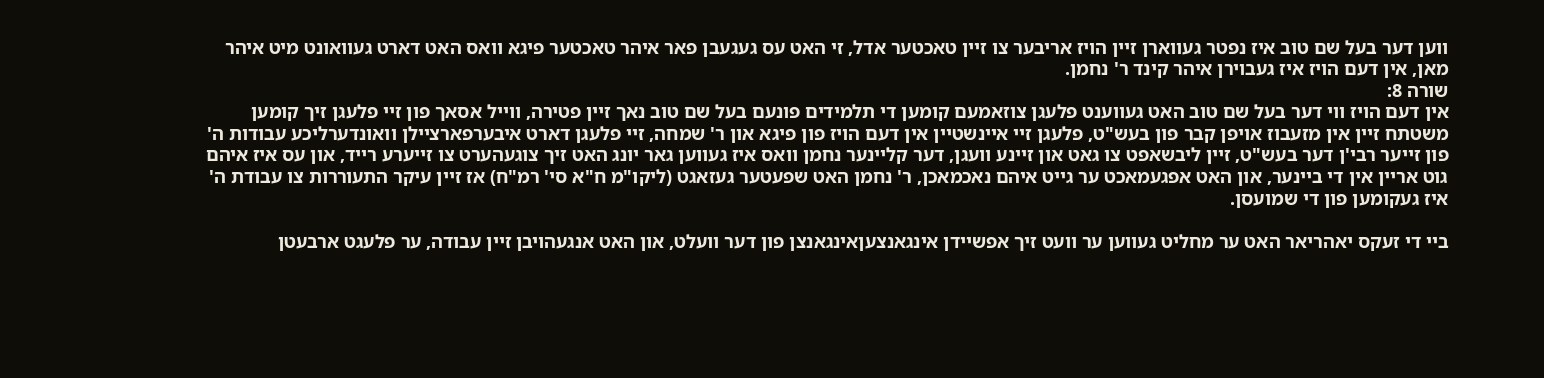ווען דער בעל שם טוב איז נפטר געווארן זיין הויז אריבער צו זיין טאכטער אדל, זי האט עס געגעבן פאר איהר טאכטער פיגא וואס האט דארט געוואונט מיט איהר מאן, אין דעם הויז איז געבוירן איהר קינד ר' נחמן.
שורה 8:
אין דעם הויז ווי דער בעל שם טוב האט געווענט פלעגן צוזאמעם קומען די תלמידים פונעם בעל שם טוב נאך זיין פטירה, ווייל אסאך פון זיי פלעגן זיך קומען משטתח זיין אין מזעבוז אויפן קבר פון בעש"ט, פלעגן זיי איינשטיין אין דעם הויז פון פיגא און ר' שמחה, זיי פלעגן דארט איבערפארציילן וואונדערליכע עבודות ה' פון זייער רבי'ן דער בעש"ט, זיין ליבשאפט צו גאט און זיינע וועגן, דער קליינער נחמן וואס איז געווען גאר יונג האט זיך צוגעהערט צו זייערע רייד, און עס איז איהם גוט אריין אין די ביינער, און האט אפגעמאכט ער גייט איהם נאכמאכן, ר' נחמן האט שפעטער געזאגט (ליקו"מ ח"א סי' רמ"ח) אז זיין עיקר התעוררות צו עבודת ה' איז געקומען פון די שמועסן.

ביי די זעקס יאהריאר האט ער מחליט געווען ער וועט זיך אפשיידן אינגאנצעןאינגאנצן פון דער וועלט, און האט אנגעהויבן זיין עבודה, ער פלעגט ארבעטן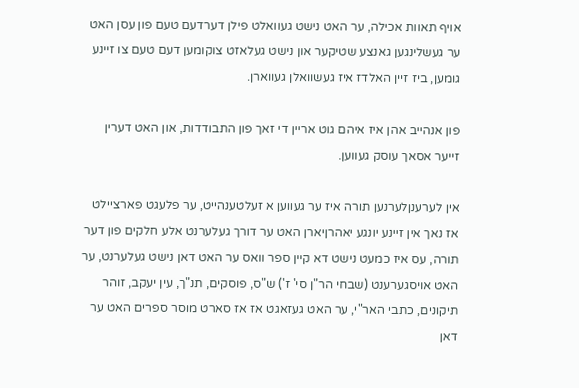אויף תאוות אכילה, ער האט נישט געוואלט פילן דערדעם טעם פון עסן האט ער געשלינגען גאנצע שטיקער און נישט געלאזט צוקומען דעם טעם צו זיינע גומען, ביז זיין האלדז איז געשוואלן געווארן.

פון אנהייב אהן איז איהם גוט אריין די זאך פון התבודדות, און האט דערין זייער אסאך עוסק געווען.

אין לערענןלערנען תורה איז ער געווען א זעלטענהייט, ער פלעגט פארציילט אז נאך אין זיינע יונגע יאהרןיארן האט ער דורך געלערנט אלע חלקים פון דער תורה, עס איז כמעט נישט דא קיין ספר וואס ער האט דאן נישט געלערנט, ער האט אויסגערענט (שבחי הר"ן סי' ז') ש"ס, פוסקים, תנ"ך, עין יעקב, זוהר תיקונים, כתבי האר"י, ער האט געזאגט אז אז סארט מוסר ספרים האט ער דאן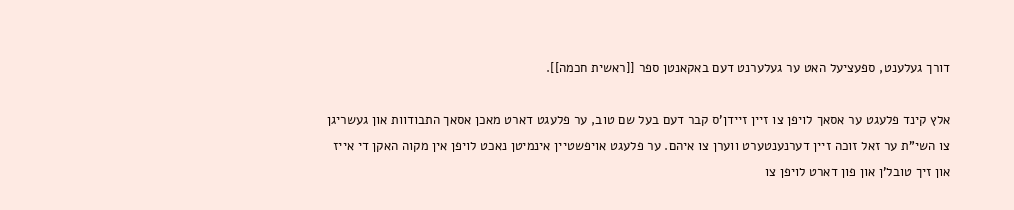דורך געלענט, ספעציעל האט ער געלערנט דעם באקאנטן ספר [[ראשית חכמה]].

אלץ קינד פלעגט ער אסאך לויפן צו זיין זיידן'ס קבר דעם בעל שם טוב, ער פלעגט דארט מאכן אסאך התבודוות און געשריגן צו השי"ת ער זאל זוכה זיין דערנענטערט ווערן צו איהם. ער פלעגט אויפשטיין אינמיטן נאכט לויפן אין מקוה האקן די אייז און זיך טובל'ן און פון דארט לויפן צו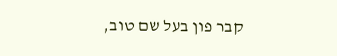קבר פון בעל שם טוב,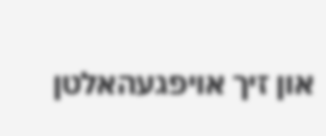און זיך אויפגעהאלטן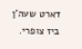דארט שעה'ן ביז צופרי.